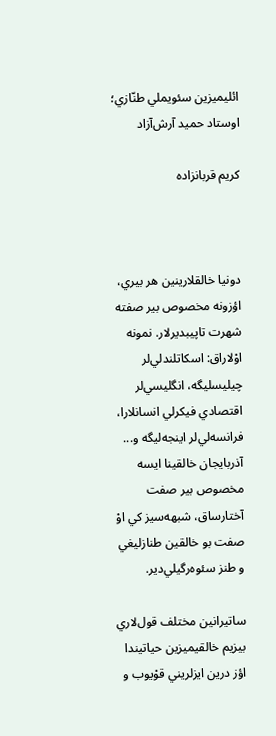ائليميزين سئويملي طنّازي؛ اوستاد حميد آرش‌آزاد

كريم قربانزاده



دونيا خالقلارينين هر بيري، اؤزونه مخصوص بير صفته شهرت تاپيبديرلار. نمونه اوْلاراق: اسكاتلندلي‌لر چيليسليگه، انگليسي‌لر اقتصادي فيكرلي انسانلارا، فرانسه‌لي‌لر اينجه‌ليگه و... آذربايجان خالقينا ايسه مخصوص بير صفت آختارساق، شبهه‌سيز كي اوْ صفت بو خالقين طنازليغي و طنز سئوه‌رگيلي‌دير.

ساتيرانين مختلف قول‌لاري بيزيم خالقيميزين حياتيندا اؤز درين ايزلريني قوْيوب و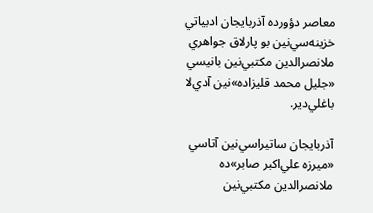معاصر دؤورده آذربايجان ادبياتي خزينه‌سي‌نين بو پارلاق جواهري ملانصرالدين مكتبي‌نين بانيسي «جليل محمد قليزاده»نين آدي‌لا باغلي‌دير.

آذربايجان ساتيراسي‌نين آتاسي «ميرزه‌‌ علي‌اكبر صابر»ده ملانصرالدين مكتبي‌نين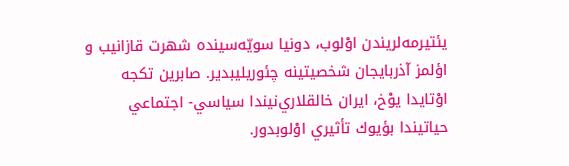يئتيرمه‌لريندن اوْلوب، دونيا سويّه‌سينده شهرت قازانيب و اؤلمز آذربايجان شخصيتينه چئوريليبدير. صابرين تكجه اوْتايدا يوْخ، ايران خالقلاري‌نيندا سياسي- اجتماعي حياتيندا بؤيوك تأثيري اوْلوبدور.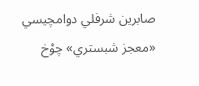صابرين شرفلي دوامچيسي «معجز شبستري» چوْخ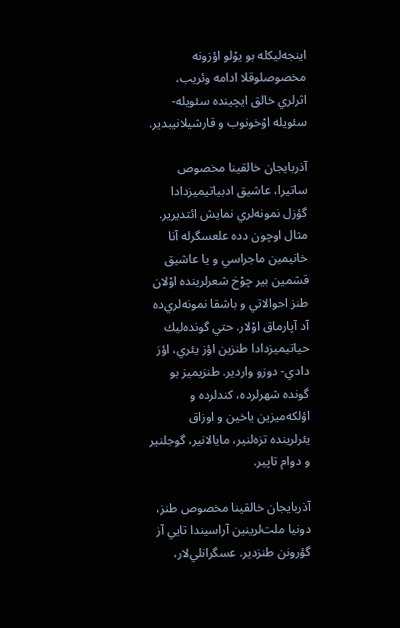اينجه‌ليكله بو يوْلو اؤزونه مخصوصلوقلا ادامه وئريب، اثرلري خالق ايچينده سئويله- سئويله اوْخونوب و قارشيلانيبدير.

آذربايجان خالقينا مخصوص ساتيرا، عاشيق ادبياتيميزدادا گؤزل نمونه‌لري نمايش ائتديرير. مثال اوچون دده علعسگرله آنا خانيمين ماجراسي و يا عاشيق قشمين بير چوْخ شعرلرينده اوْلان طنز احوالاتي و باشقا نمونه‌لري‌ده آد آپارماق اوْلار. حتي گونده‌ليك حياتيميزدادا طنزين اؤز يئري، اؤز دادي- دوزو واردير. طنزيميز بو گونده شهرلرده، كندلرده و اؤلكه‌ميزين ياخين و اوزاق يئرلرينده تزه‌لنير، مايالانير، گوجلنير و دوام تاپير.

آذربايجان خالقينا مخصوص طنز، دونيا ملت‌لرينين آراسيندا تايي آز گؤرونن طنزدير. عسگرانلي‌لار،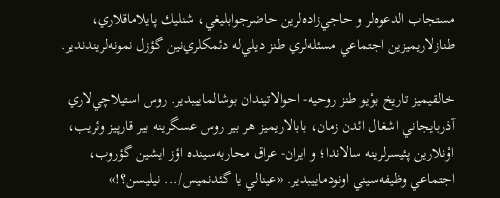مستجاب الدعوه‌لر و حاجي‌زاده‌لرين حاضرجوابليغي، شنليك پايلاماقلاري، طنازلاريميزين اجتماعي مسئله‌لري طنز ديلي‌له دئمكلري‌نين گؤزل نمونه‌لريندندير.

خالقيميز تاريخ بوْيو طنز روحيه- احوالاتيندان بوشالماييبدير. روس استيلاچي‌لاري آذربايجاني اشغال ائدن زمان، بابالاريميز هر بير روس عسگرينه بير قارپيز وئريب، اوْنلارين پئيسرلرينه سالاندا؛ و ايران- عراق محاربه‌سينده اؤز ايشين گؤروب، اجتماعي وظيفه‌سيني اونودماييبدير. «عينالي يا گئدنميس/... نيليسن؟!»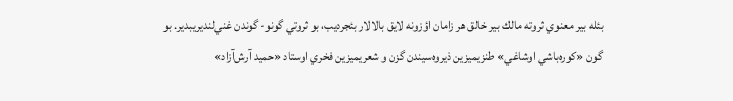بئله بير معنوي ثروته مالك بير خالق هر زامان اؤزونه لايق بالالار بئجرديب، بو ثروتي گونو- گوندن غني‌لنديريبدير. بو گون «كوره‌باشي اوشاغي» طنزيميزين ذيروه‌سيندن گزن و شعريميزين فخري اوستاد «حميد آرش‌آزاد»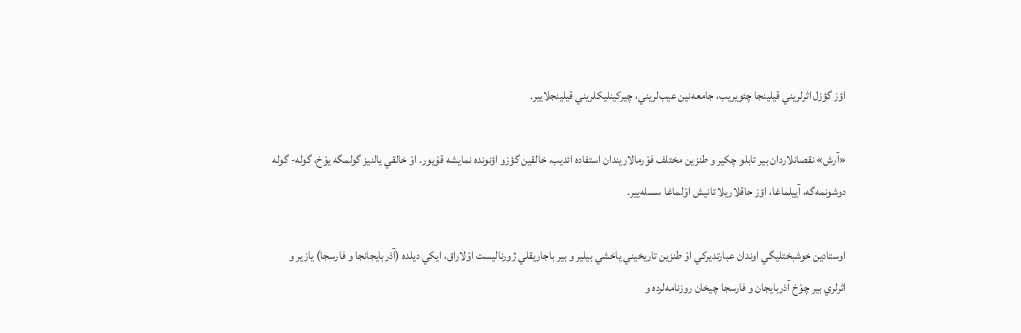اؤز گؤزل اثرلريني قيلينجا چئويريب، جامعه‌نين عيب‌لريني، چيركينليكلريني قيلينجلايير.

«آرش» نقصانلاردان بير تابلو چكير و طنزين مختلف فوْرمالاريندان استفاده ائديب، خالقين گؤزو اؤنونده نمايشه قوْيور. اوْ خالقي يالنيز گولمگه يوْخ، گوله- گوله دوشونمه‌گه، آييلماغا، اؤز حاقلاريلا تانيش اوْلماغا سسله‌يير.

اوستادين خوشبختليگي اوندان عبارتديركي اوْ طنزين تاريخيني ياخشي بيلير و بير باجاريقلي ژورناليست اوْلاراق، ايكي ديلده (آذربايجانجا و فارسجا) يازير و اثرلري بير چوْخ آذربايجان و فارسجا چيخان روزنامه‌لرده و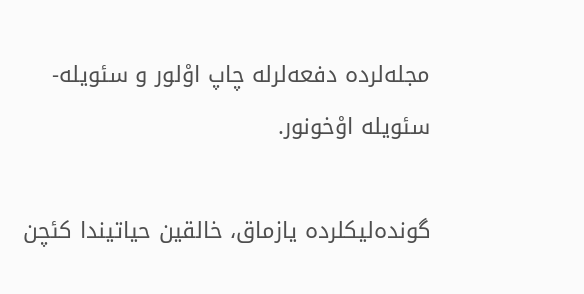مجله‌لرده دفعه‌لرله چاپ اوْلور و سئويله- سئويله اوْخونور.

گونده‌ليكلرده يازماق، خالقين حياتيندا كئچن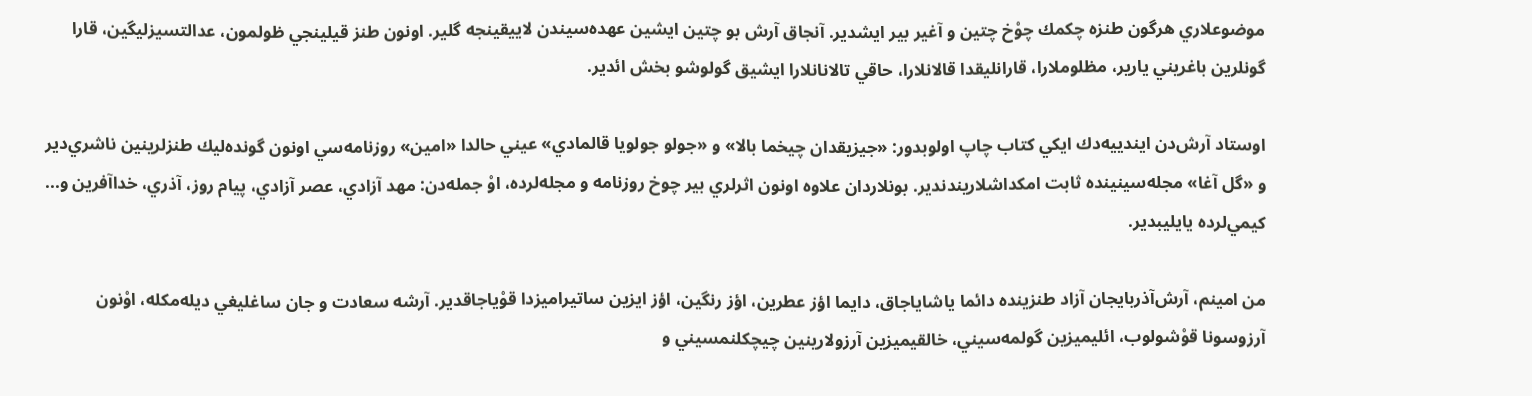موضوعلاري هرگون طنزه چكمك چوْخ چتين و آغير بير ايشدير. آنجاق آرش بو چتين ايشين عهده‌سيندن لاييقينجه گلير. اونون طنز قيلينجي ظولمون، عدالتسيزليگين، قارا گونلرين باغريني يارير، مظلوملارا، قارانليقدا قالانلارا، حاقي تالانانلارا ايشيق گولوشو بخش ائدير.

اوستاد آرش‌دن ايندييه‌دك ايكي كتاب چاپ اولوبدور: «جيزيقدان چيخما بالا» و «جولو جولويا قالمادي» عيني حالدا «امين» روزنامه‌سي اونون گونده‌ليك طنزلرينين ناشري‌دير و «گل آغا» مجله‌سينينده ثابت امكداشلاريندندير. بونلاردان علاوه اونون اثرلري بير چوخ روزنامه و مجله‌لرده، اوْ جمله‌دن: مهد آزادي، عصر آزادي، پيام روز، آذري، خداآفرين و... كيمي‌لرده يايليبدير.

من امينم، آرش‌آذربايجان آزاد طنزينده دائما ياشاياجاق، دايما اؤز عطرين، اؤز رنگين، اؤز ايزين ساتيراميزدا قوْياجاقدير. آرشه سعادت و جان ساغليغي ديله‌مكله، اوْنون آرزوسونا قوْشولوب، ائليميزين گولمه‌سيني، خالقيميزين آرزولارينين چيچكلنمسيني و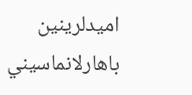اميدلرينين باهارلانماسيني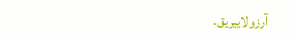آرزولاييريق.